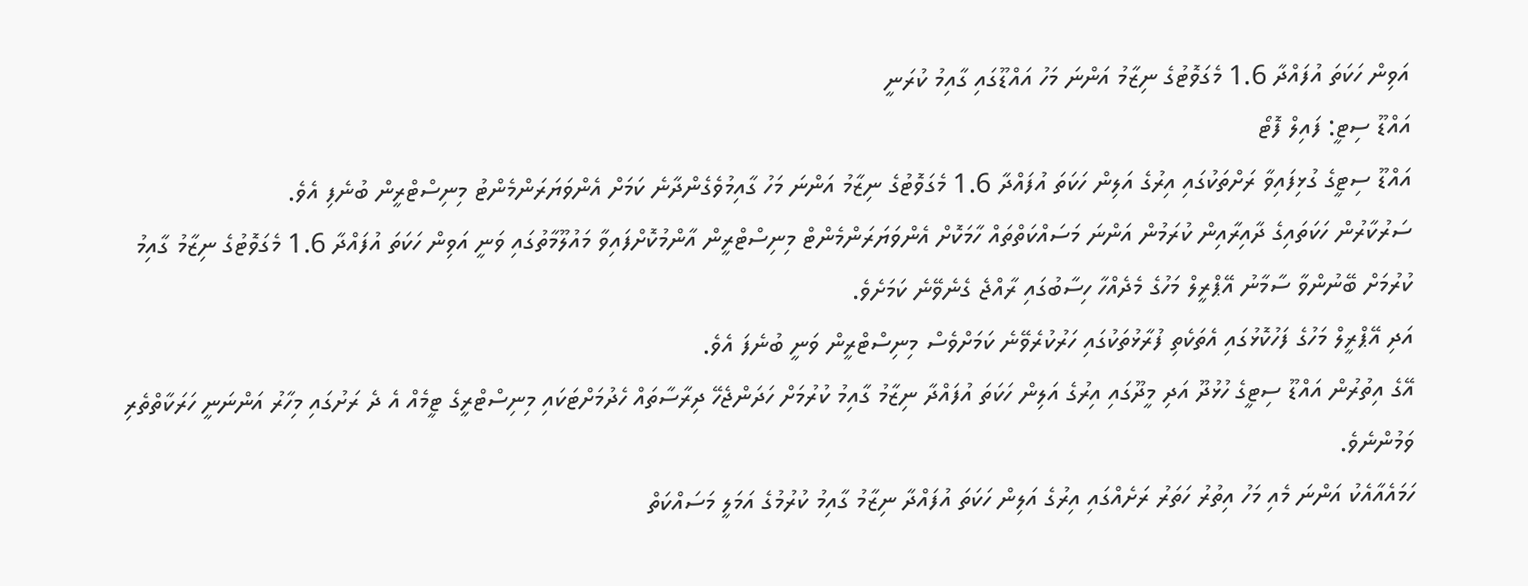އަވިން ހަކަތަ އުފައްދާ 1.6 މެގަވޮޓުގެ ނިޒާމު އަންނަ މަހު އައްޑޫގައި ގާއިމު ކުރަނީ
އައްޑޫ ސިޓީ: ފައިލް ފޮޓޯ
އައްޑޫ ސިޓީގެ ގުޅިފައިވާ ރަށްތަކުގައި އިރުގެ އަލިން ހަކަތަ އުފައްދާ 1.6 މެގަވޮޓުގެ ނިޒާމު އަންނަ މަހު ގާއިމުވެގެންދާނެ ކަމަށް އެންވަޔަރަންމެންޓު މިނިސްޓްރީން ބުނެފި އެވެ.
ސަރުކާރުން ހަކަތައިގެ ދާއިރާއިން ކުރަމުން އަންނަ މަސައްކަތްތައް ހާމަކޮށް އެންވަޔަރަންމެންޓް މިނިސްޓްރީން އާންމުކޮށްފައިވާ މައުލޫމާތުގައި ވަނީ އަވިން ހަކަތަ އުފައްދާ 1.6 މެގަވޮޓުގެ ނިޒާމު ގާއިމު ކުރުމަށް ބޭނުންވާ ސާމާނު އޭޕްރީލް މަހުގެ މެދެއްހާ ހިސާބުގައި ރާއްޖެ ގެނެވޭނެ ކަމަށެވެ.
އަދި އޭޕްރީލް މަހުގެ ފަހުކޮޅުގައި އެތަކެތި ފުރާޅުތަކުގައި ހަރުކުރެވޭނެ ކަމަށްވެސް މިނިސްޓްރީން ވަނީ ބުނެފަ އެވެ.
އޭގެ އިތުރުން އައްޑޫ ސިޓީގެ ހުޅުދޫ އަދި މީދޫގައި އިރުގެ އަލިން ހަކަތަ އުފައްދާ ނިޒާމު ގާއިމު ކުރުމަށް ހަދަންޖެހޭ ދިރާސާތައް ހެދުމަށްޓަކައި މިނިސްޓްރީގެ ޓީމެއް އެ ދެ ރަށުގައި މިހާރު އަންނަނީ ހަރަކާތްތެރި ވަމުންނެވެ.
ހަމައެއާއެކު އަންނަ މެއި މަހު އިތުރު ހަތަރު ރަށެއްގައި އިރުގެ އަލިން ހަކަތަ އުފައްދާ ނިޒާމު ގާއިމު ކުރުމުގެ އަމަލީ މަސައްކަތް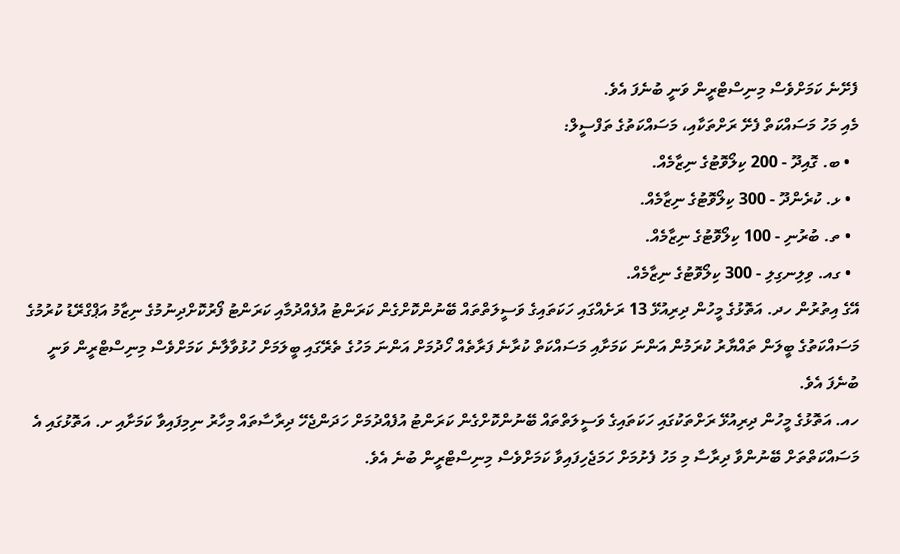ފެށޭނެ ކަމަށްވެސް މިނިސްޓްރީން ވަނީ ބުނެފަ އެވެ.
މެއި މަހު މަސައްކަތް ފެށޭ ރަށްތަކާއި، މަސައްކަތުގެ ތަފްސީލް:
  • ބ. ގޮއިދޫ - 200 ކިލޯވޮޓުގެ ނިޒާމެއް.
  • ޅ. ކުރެންދޫ - 300 ކިލޯވޮޓުގެ ނިޒާމެއް.
  • ތ. ބުރުނި - 100 ކިލޯވޮޓުގެ ނިޒާމެއް.
  • ގއ. ވިލިނގިލި - 300 ކިލޯވޮޓުގެ ނިޒާމެއް.
އޭގެ އިތުރުން ހދ. އަތޮޅުގެ މީހުން ދިރިއުޅޭ 13 ރަށެއްގައި ހަކަތައިގެ ވަސީލަތްތައް ބޭނުންކޮށްގެން ކަރަންޓު އުފެއްދުމާއި ކަރަންޓު ފޯރުކޮށްދިނުމުގެ ނިޒާމު އަޕްގްރޭޑު ކުރުމުގެ މަސައްކަތުގެ ބީލަން ތައްޔާރު ކުރަމުން އަންނަ ކަމަށާއި މަސައްކަތް ކުރާނެ ފަރާތެއް ހޯދުމަށް އަންނަ މަހުގެ ތެރޭގައި ބީލަމަށް ހުޅުވާލާނެ ކަމަށްވެސް މިނިސްޓްރީން ވަނީ ބުނެފަ އެވެ.
ހއ. އަތޮޅުގެ މީހުން ދިރިއުޅޭ ރަށްތަކުގައި ހަކަތައިގެ ވަސީލަތްތައް ބޭނުންކޮށްގެން ކަރަންޓު އުފެއްދުމަށް ހަދަންޖެހޭ ދިރާސާތައް މިހާރު ނިމިފައިވާ ކަމަށާއި ށ. އަތޮޅުގައި އެ މަސައްކަތްތަށް ބޭނުންވާ ދިރާސާ މި މަހު ފެށުމަށް ހަމަޖެހިފައިވާ ކަމަށްވެސް މިނިސްޓްރީން ބުނެ އެވެ.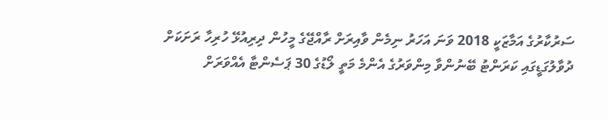ސަރުކާރުގެ އަމާޒަކީ 2018 ވަނަ އަހަރު ނިމެން ވާއިރަށް ރާއްޖޭގެ މީހުން ދިރިއުޅޭ ހުރިހާ ރަށަކަށް ދުވާލުގަޑީގައި ކަރަންޓު ބޭނުންވާ މިންވަރުގެ އެންމެ މަތީ ލޯޑުގެ 30 ޕަސެންޓާ އެއްވަރަށް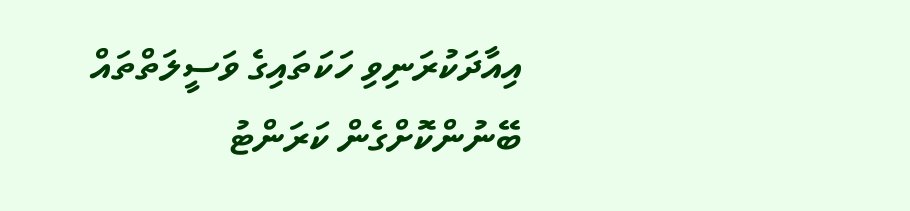އިއާދަކުރަނިވި ހަކަތައިގެ ވަސީލަތްތައް ބޭނުންކޮށްގެން ކަރަންޓު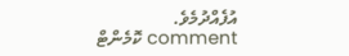އުފެއްދުމެވެ.
comment ކޮމެންޓް